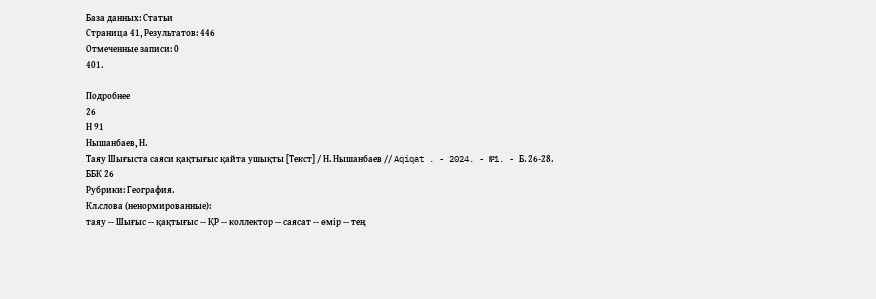База данных: Статьи
Страница 41, Результатов: 446
Отмеченные записи: 0
401.

Подробнее
26
Н 91
Нышанбаев, Н.
Таяу Шығыста саяси қақтығыс қайта ушықты [Текст] / Н. Нышанбаев // Aqiqat . - 2024. - №1. - Б. 26-28.
ББК 26
Рубрики: География.
Кл.слова (ненормированные):
таяу -- Шығыс -- қақтығыс -- ҚР -- коллектор -- саясат -- өмір -- тең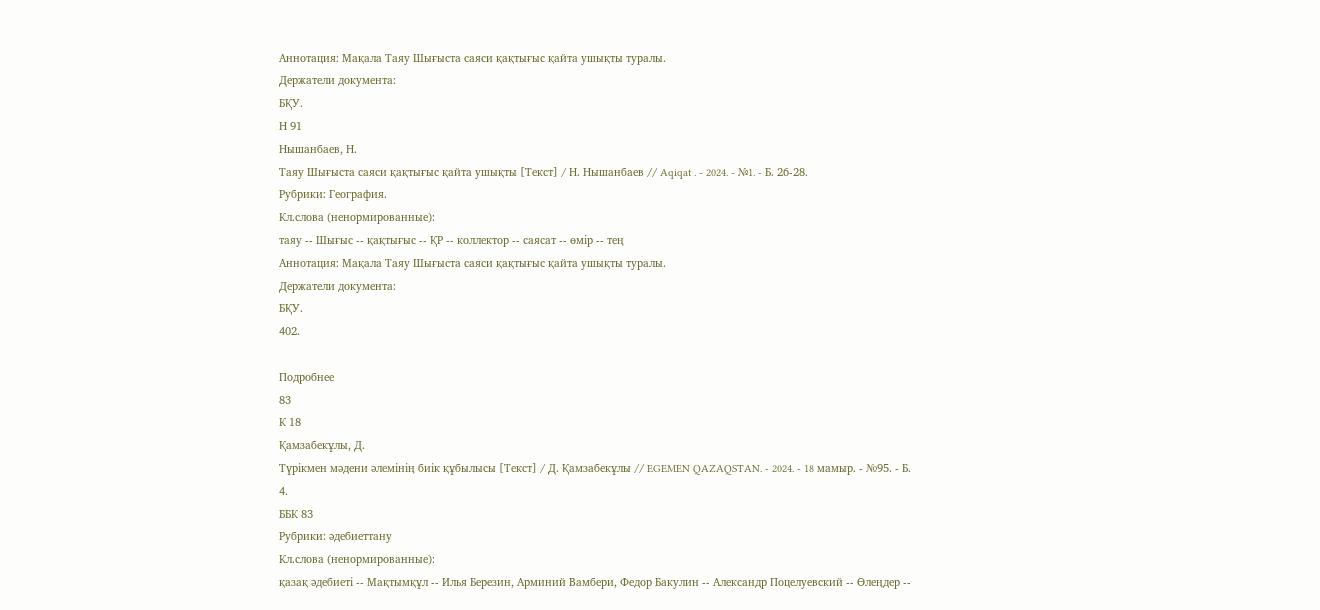Аннотация: Мақала Таяу Шығыста саяси қақтығыс қайта ушықты туралы.
Держатели документа:
БҚУ.
Н 91
Нышанбаев, Н.
Таяу Шығыста саяси қақтығыс қайта ушықты [Текст] / Н. Нышанбаев // Aqiqat . - 2024. - №1. - Б. 26-28.
Рубрики: География.
Кл.слова (ненормированные):
таяу -- Шығыс -- қақтығыс -- ҚР -- коллектор -- саясат -- өмір -- тең
Аннотация: Мақала Таяу Шығыста саяси қақтығыс қайта ушықты туралы.
Держатели документа:
БҚУ.
402.

Подробнее
83
К 18
Қамзабекұлы, Д.
Түрікмен мәдени әлемінің биік құбылысы [Текст] / Д. Қамзабекұлы // EGEMEN QAZAQSTAN. - 2024. - 18 мамыр. - №95. - Б. 4.
ББК 83
Рубрики: әдебиеттану
Кл.слова (ненормированные):
қазақ әдебиеті -- Мақтымқұл -- Илья Березин, Арминий Вамбери, Федор Бакулин -- Александр Поцелуевский -- Өлеңдер --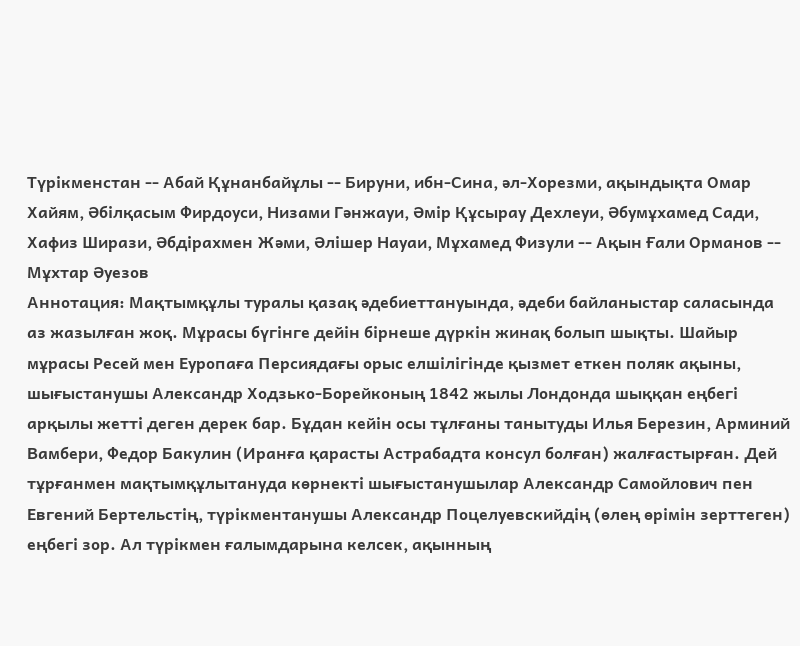Түрікменстан -- Абай Құнанбайұлы -- Бируни, ибн-Сина, әл-Хорезми, ақындықта Омар Хайям, Әбілқасым Фирдоуси, Низами Гәнжауи, Әмір Құсырау Дехлеуи, Әбумұхамед Сади, Хафиз Ширази, Әбдірахмен Жәми, Әлішер Науаи, Мұхамед Физули -- Ақын Ғали Орманов -- Мұхтар Әуезов
Аннотация: Мақтымқұлы туралы қазақ әдебиеттануында, әдеби байланыстар саласында аз жазылған жоқ. Мұрасы бүгінге дейін бірнеше дүркін жинақ болып шықты. Шайыр мұрасы Ресей мен Еуропаға Персиядағы орыс елшілігінде қызмет еткен поляк ақыны, шығыстанушы Александр Ходзько-Борейконың 1842 жылы Лондонда шыққан еңбегі арқылы жетті деген дерек бар. Бұдан кейін осы тұлғаны танытуды Илья Березин, Арминий Вамбери, Федор Бакулин (Иранға қарасты Астрабадта консул болған) жалғастырған. Дей тұрғанмен мақтымқұлытануда көрнекті шығыстанушылар Александр Самойлович пен Евгений Бертельстің, түрікментанушы Александр Поцелуевскийдің (өлең өрімін зерттеген) еңбегі зор. Ал түрікмен ғалымдарына келсек, ақынның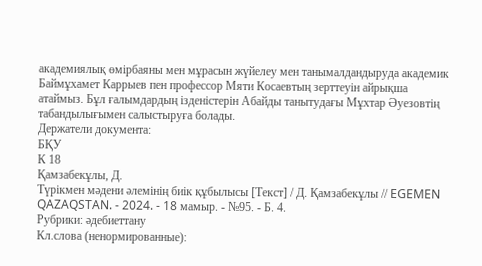академиялық өмірбаяны мен мұрасын жүйелеу мен танымалдандыруда академик Баймұхамет Каррыев пен профессор Мяти Косаевтың зерттеуін айрықша атаймыз. Бұл ғалымдардың ізденістерін Абайды танытудағы Мұхтар Әуезовтің табандылығымен салыстыруға болады.
Держатели документа:
БҚУ
К 18
Қамзабекұлы, Д.
Түрікмен мәдени әлемінің биік құбылысы [Текст] / Д. Қамзабекұлы // EGEMEN QAZAQSTAN. - 2024. - 18 мамыр. - №95. - Б. 4.
Рубрики: әдебиеттану
Кл.слова (ненормированные):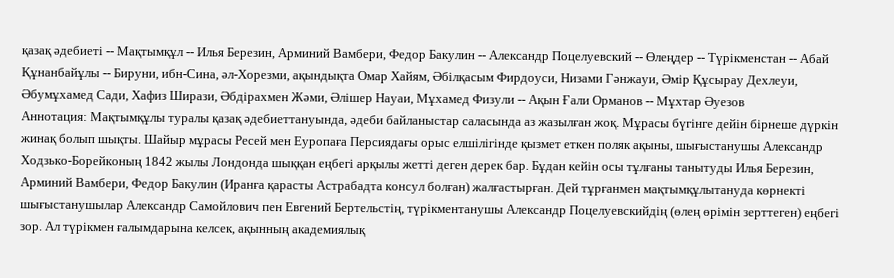қазақ әдебиеті -- Мақтымқұл -- Илья Березин, Арминий Вамбери, Федор Бакулин -- Александр Поцелуевский -- Өлеңдер -- Түрікменстан -- Абай Құнанбайұлы -- Бируни, ибн-Сина, әл-Хорезми, ақындықта Омар Хайям, Әбілқасым Фирдоуси, Низами Гәнжауи, Әмір Құсырау Дехлеуи, Әбумұхамед Сади, Хафиз Ширази, Әбдірахмен Жәми, Әлішер Науаи, Мұхамед Физули -- Ақын Ғали Орманов -- Мұхтар Әуезов
Аннотация: Мақтымқұлы туралы қазақ әдебиеттануында, әдеби байланыстар саласында аз жазылған жоқ. Мұрасы бүгінге дейін бірнеше дүркін жинақ болып шықты. Шайыр мұрасы Ресей мен Еуропаға Персиядағы орыс елшілігінде қызмет еткен поляк ақыны, шығыстанушы Александр Ходзько-Борейконың 1842 жылы Лондонда шыққан еңбегі арқылы жетті деген дерек бар. Бұдан кейін осы тұлғаны танытуды Илья Березин, Арминий Вамбери, Федор Бакулин (Иранға қарасты Астрабадта консул болған) жалғастырған. Дей тұрғанмен мақтымқұлытануда көрнекті шығыстанушылар Александр Самойлович пен Евгений Бертельстің, түрікментанушы Александр Поцелуевскийдің (өлең өрімін зерттеген) еңбегі зор. Ал түрікмен ғалымдарына келсек, ақынның академиялық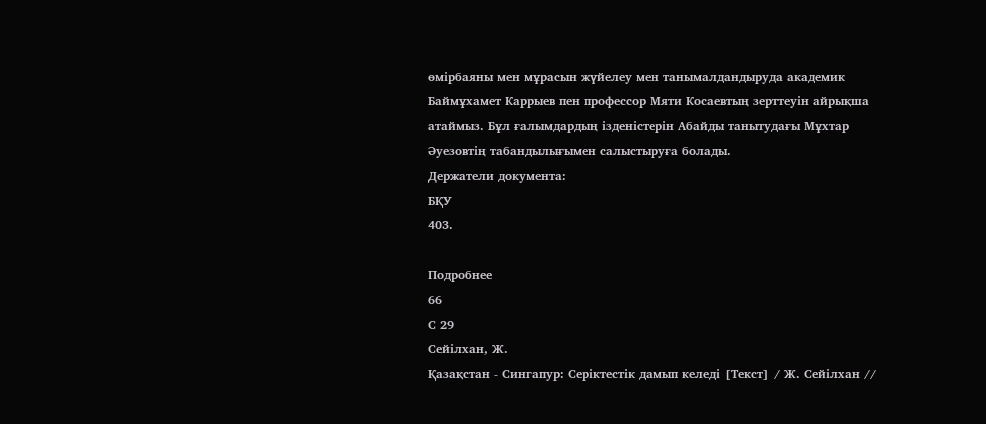өмірбаяны мен мұрасын жүйелеу мен танымалдандыруда академик Баймұхамет Каррыев пен профессор Мяти Косаевтың зерттеуін айрықша атаймыз. Бұл ғалымдардың ізденістерін Абайды танытудағы Мұхтар Әуезовтің табандылығымен салыстыруға болады.
Держатели документа:
БҚУ
403.

Подробнее
66
С 29
Сейілхан, Ж.
Қазақстан - Сингапур: Серіктестік дамып келеді [Текст] / Ж. Сейілхан //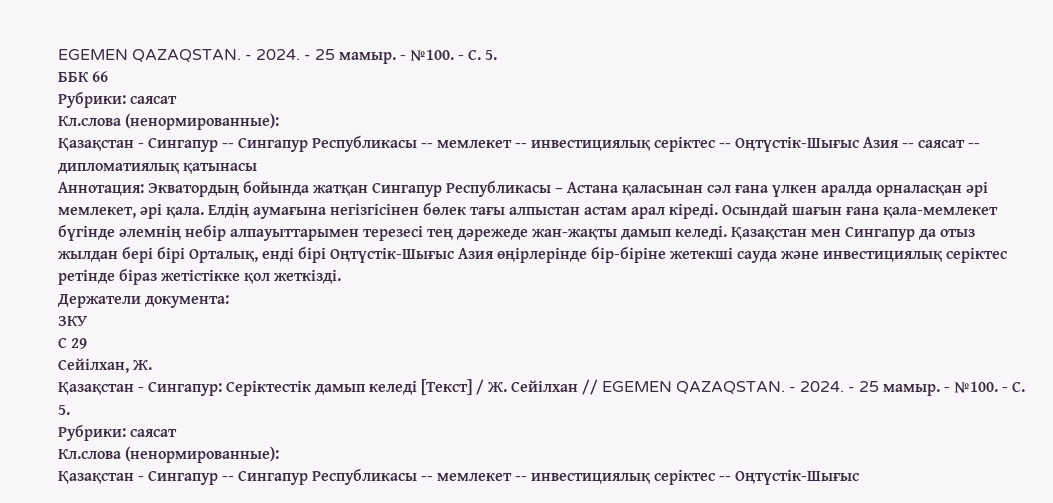EGEMEN QAZAQSTAN. - 2024. - 25 мамыр. - №100. - С. 5.
ББК 66
Рубрики: саясат
Кл.слова (ненормированные):
Қазақстан - Сингапур -- Сингапур Республикасы -- мемлекет -- инвестициялық серіктес -- Оңтүстік-Шығыс Азия -- саясат -- дипломатиялық қатынасы
Аннотация: Экватордың бойында жатқан Сингапур Республикасы – Астана қаласынан сәл ғана үлкен аралда орналасқан әрі мемлекет, әрі қала. Елдің аумағына негізгісінен бөлек тағы алпыстан астам арал кіреді. Осындай шағын ғана қала-мемлекет бүгінде әлемнің небір алпауыттарымен терезесі тең дәрежеде жан-жақты дамып келеді. Қазақстан мен Сингапур да отыз жылдан бері бірі Орталық, енді бірі Оңтүстік-Шығыс Азия өңірлерінде бір-біріне жетекші сауда және инвестициялық серіктес ретінде біраз жетістікке қол жеткізді.
Держатели документа:
ЗКУ
С 29
Сейілхан, Ж.
Қазақстан - Сингапур: Серіктестік дамып келеді [Текст] / Ж. Сейілхан // EGEMEN QAZAQSTAN. - 2024. - 25 мамыр. - №100. - С. 5.
Рубрики: саясат
Кл.слова (ненормированные):
Қазақстан - Сингапур -- Сингапур Республикасы -- мемлекет -- инвестициялық серіктес -- Оңтүстік-Шығыс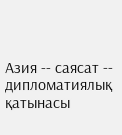Азия -- саясат -- дипломатиялық қатынасы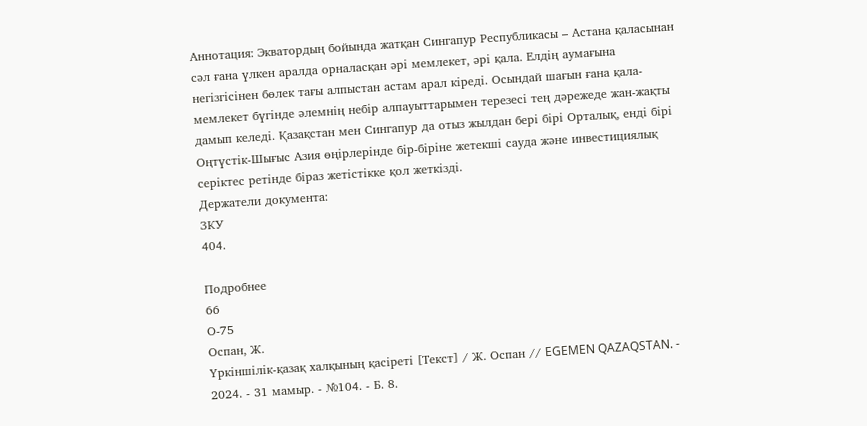Аннотация: Экватордың бойында жатқан Сингапур Республикасы – Астана қаласынан сәл ғана үлкен аралда орналасқан әрі мемлекет, әрі қала. Елдің аумағына негізгісінен бөлек тағы алпыстан астам арал кіреді. Осындай шағын ғана қала-мемлекет бүгінде әлемнің небір алпауыттарымен терезесі тең дәрежеде жан-жақты дамып келеді. Қазақстан мен Сингапур да отыз жылдан бері бірі Орталық, енді бірі Оңтүстік-Шығыс Азия өңірлерінде бір-біріне жетекші сауда және инвестициялық серіктес ретінде біраз жетістікке қол жеткізді.
Держатели документа:
ЗКУ
404.

Подробнее
66
О-75
Оспан, Ж.
Үркіншілік-қазақ халқының қасіреті [Текст] / Ж. Оспан // EGEMEN QAZAQSTAN. - 2024. - 31 мамыр. - №104. - Б. 8.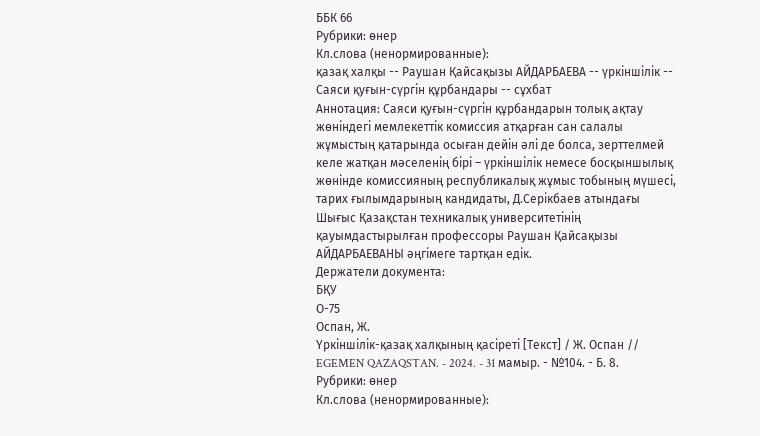ББК 66
Рубрики: өнер
Кл.слова (ненормированные):
қазақ халқы -- Раушан Қайсақызы АЙДАРБАЕВА -- үркіншілік -- Саяси қуғын-сүргін құрбандары -- сұхбат
Аннотация: Саяси қуғын-сүргін құрбандарын толық ақтау жөніндегі мемлекеттік комиссия атқарған сан салалы жұмыстың қатарында осыған дейін әлі де болса, зерттелмей келе жатқан мәселенің бірі – үркіншілік немесе босқыншылық жөнінде комиссияның республикалық жұмыс тобының мүшесі, тарих ғылымдарының кандидаты, Д.Серікбаев атындағы Шығыс Қазақстан техникалық университетінің қауымдастырылған профессоры Раушан Қайсақызы АЙДАРБАЕВАНЫ әңгімеге тартқан едік.
Держатели документа:
БҚУ
О-75
Оспан, Ж.
Үркіншілік-қазақ халқының қасіреті [Текст] / Ж. Оспан // EGEMEN QAZAQSTAN. - 2024. - 31 мамыр. - №104. - Б. 8.
Рубрики: өнер
Кл.слова (ненормированные):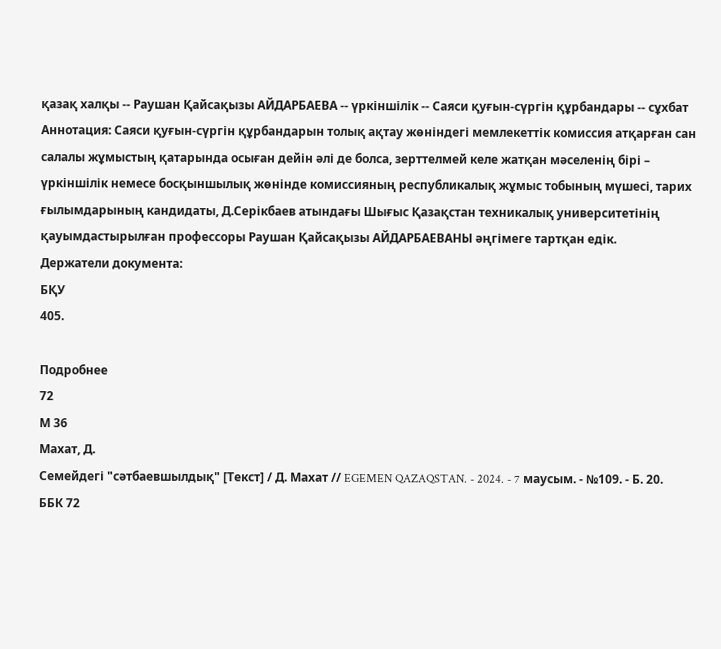қазақ халқы -- Раушан Қайсақызы АЙДАРБАЕВА -- үркіншілік -- Саяси қуғын-сүргін құрбандары -- сұхбат
Аннотация: Саяси қуғын-сүргін құрбандарын толық ақтау жөніндегі мемлекеттік комиссия атқарған сан салалы жұмыстың қатарында осыған дейін әлі де болса, зерттелмей келе жатқан мәселенің бірі – үркіншілік немесе босқыншылық жөнінде комиссияның республикалық жұмыс тобының мүшесі, тарих ғылымдарының кандидаты, Д.Серікбаев атындағы Шығыс Қазақстан техникалық университетінің қауымдастырылған профессоры Раушан Қайсақызы АЙДАРБАЕВАНЫ әңгімеге тартқан едік.
Держатели документа:
БҚУ
405.

Подробнее
72
М 36
Махат, Д.
Семейдегі "сәтбаевшылдық" [Текст] / Д. Махат // EGEMEN QAZAQSTAN. - 2024. - 7 маусым. - №109. - Б. 20.
ББК 72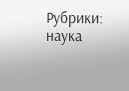Рубрики: наука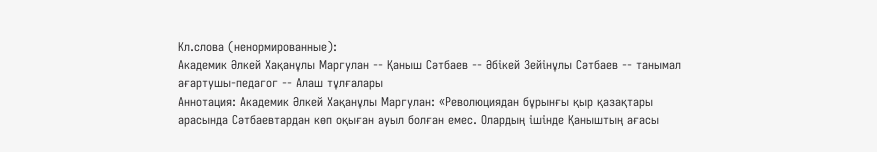Кл.слова (ненормированные):
Академик Әлкей Хақанұлы Маргулан -- Қаныш Сәтбаев -- Әбікей Зейінұлы Сәтбаев -- танымал ағартушы-педагог -- Алаш тұлғалары
Аннотация: Академик Әлкей Хақанұлы Маргулан: «Революциядан бұрынғы қыр қазақтары арасында Сәтбаевтардан көп оқыған ауыл болған емес. Олардың ішінде Қаныштың ағасы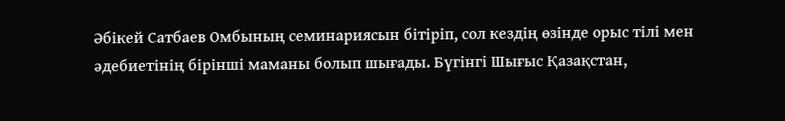Әбікей Сатбаев Омбының семинариясын бітіріп, сол кездің өзінде орыс тілі мен әдебиетінің бірінші маманы болып шығады. Бүгінгі Шығыс Қазақстан,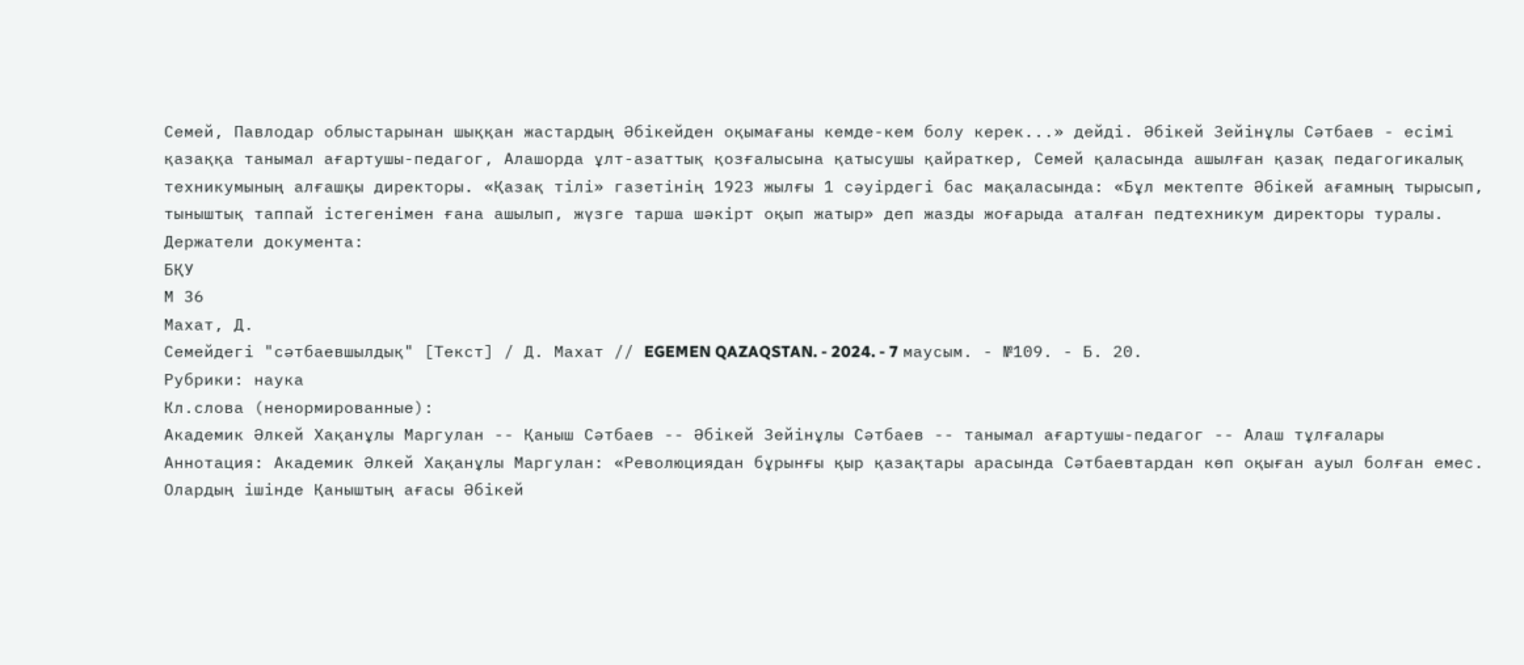Семей, Павлодар облыстарынан шыққан жастардың Әбікейден оқымағаны кемде-кем болу керек...» дейді. Әбікей Зейінұлы Сәтбаев - есімі қазаққа танымал ағартушы-педагог, Алашорда ұлт-азаттық қозғалысына қатысушы қайраткер, Семей қаласында ашылған қазақ педагогикалық техникумының алғашқы директоры. «Қазақ тілі» газетінің 1923 жылғы 1 сәуірдегі бас мақаласында: «Бұл мектепте Әбікей ағамның тырысып, тыныштық таппай істегенімен ғана ашылып, жүзге тарша шәкірт оқып жатыр» деп жазды жоғарыда аталған педтехникум директоры туралы.
Держатели документа:
БҚУ
М 36
Махат, Д.
Семейдегі "сәтбаевшылдық" [Текст] / Д. Махат // EGEMEN QAZAQSTAN. - 2024. - 7 маусым. - №109. - Б. 20.
Рубрики: наука
Кл.слова (ненормированные):
Академик Әлкей Хақанұлы Маргулан -- Қаныш Сәтбаев -- Әбікей Зейінұлы Сәтбаев -- танымал ағартушы-педагог -- Алаш тұлғалары
Аннотация: Академик Әлкей Хақанұлы Маргулан: «Революциядан бұрынғы қыр қазақтары арасында Сәтбаевтардан көп оқыған ауыл болған емес. Олардың ішінде Қаныштың ағасы Әбікей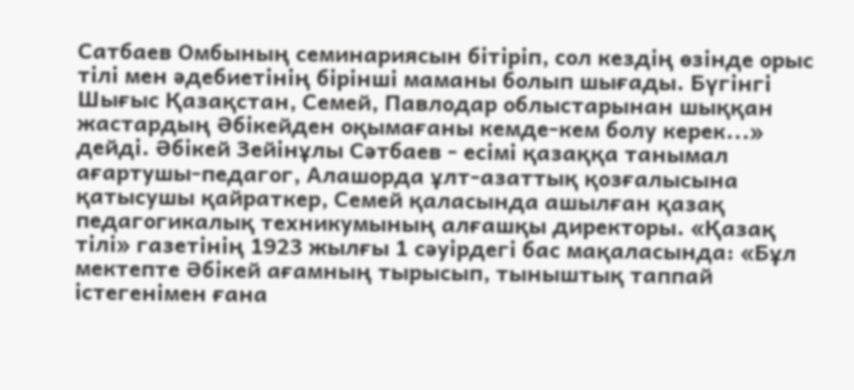Сатбаев Омбының семинариясын бітіріп, сол кездің өзінде орыс тілі мен әдебиетінің бірінші маманы болып шығады. Бүгінгі Шығыс Қазақстан, Семей, Павлодар облыстарынан шыққан жастардың Әбікейден оқымағаны кемде-кем болу керек...» дейді. Әбікей Зейінұлы Сәтбаев - есімі қазаққа танымал ағартушы-педагог, Алашорда ұлт-азаттық қозғалысына қатысушы қайраткер, Семей қаласында ашылған қазақ педагогикалық техникумының алғашқы директоры. «Қазақ тілі» газетінің 1923 жылғы 1 сәуірдегі бас мақаласында: «Бұл мектепте Әбікей ағамның тырысып, тыныштық таппай істегенімен ғана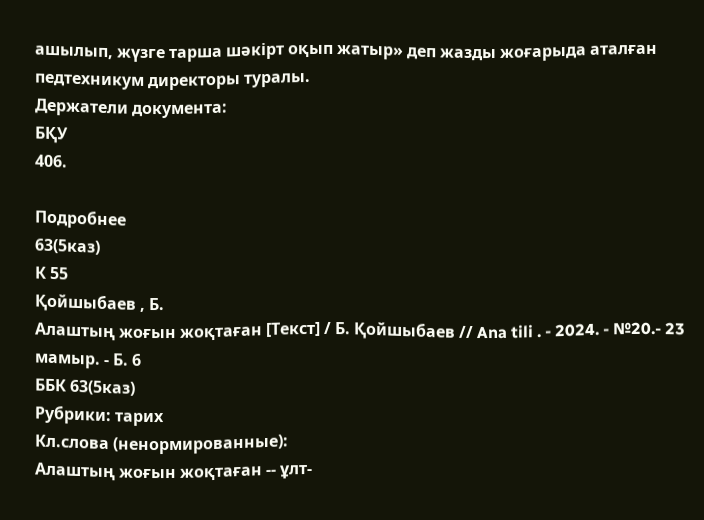ашылып, жүзге тарша шәкірт оқып жатыр» деп жазды жоғарыда аталған педтехникум директоры туралы.
Держатели документа:
БҚУ
406.

Подробнее
63(5каз)
К 55
Қойшыбаев , Б.
Алаштың жоғын жоқтаған [Текст] / Б. Қойшыбаев // Ana tili . - 2024. - №20.- 23 мамыр. - Б. 6
ББК 63(5каз)
Рубрики: тарих
Кл.слова (ненормированные):
Алаштың жоғын жоқтаған -- ұлт-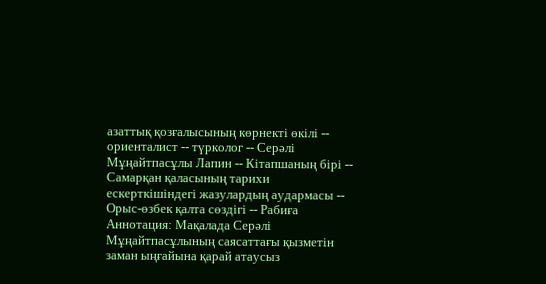азаттық қозғалысының көрнекті өкілі -- ориенталист -- түрколог -- Серәлі Мұңайтпасұлы Лапин -- Кітапшаның бірі -- Самарқан қаласының тарихи ескерткішіндегі жазулардың аудармасы -- Орыс-өзбек қалта сөздігі -- Рабиға
Аннотация: Мақалада Серәлі Мұңайтпасұлының саясаттағы қызметін заман ыңғайына қарай атаусыз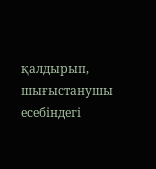қалдырып, шығыстанушы есебіндегі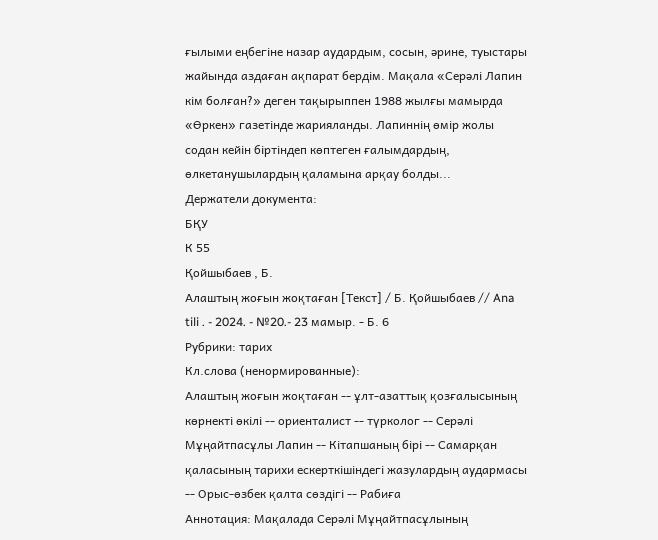ғылыми еңбегіне назар аудардым, сосын, әрине, туыстары жайында аздаған ақпарат бердім. Мақала «Серәлі Лапин кім болған?» деген тақырыппен 1988 жылғы мамырда «Өркен» газетінде жарияланды. Лапиннің өмір жолы содан кейін біртіндеп көптеген ғалымдардың, өлкетанушылардың қаламына арқау болды...
Держатели документа:
БҚУ
К 55
Қойшыбаев , Б.
Алаштың жоғын жоқтаған [Текст] / Б. Қойшыбаев // Ana tili . - 2024. - №20.- 23 мамыр. - Б. 6
Рубрики: тарих
Кл.слова (ненормированные):
Алаштың жоғын жоқтаған -- ұлт-азаттық қозғалысының көрнекті өкілі -- ориенталист -- түрколог -- Серәлі Мұңайтпасұлы Лапин -- Кітапшаның бірі -- Самарқан қаласының тарихи ескерткішіндегі жазулардың аудармасы -- Орыс-өзбек қалта сөздігі -- Рабиға
Аннотация: Мақалада Серәлі Мұңайтпасұлының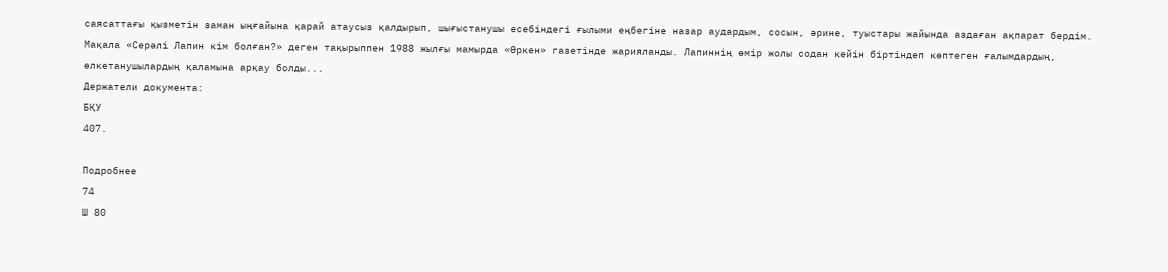саясаттағы қызметін заман ыңғайына қарай атаусыз қалдырып, шығыстанушы есебіндегі ғылыми еңбегіне назар аудардым, сосын, әрине, туыстары жайында аздаған ақпарат бердім. Мақала «Серәлі Лапин кім болған?» деген тақырыппен 1988 жылғы мамырда «Өркен» газетінде жарияланды. Лапиннің өмір жолы содан кейін біртіндеп көптеген ғалымдардың, өлкетанушылардың қаламына арқау болды...
Держатели документа:
БҚУ
407.

Подробнее
74
Ш 80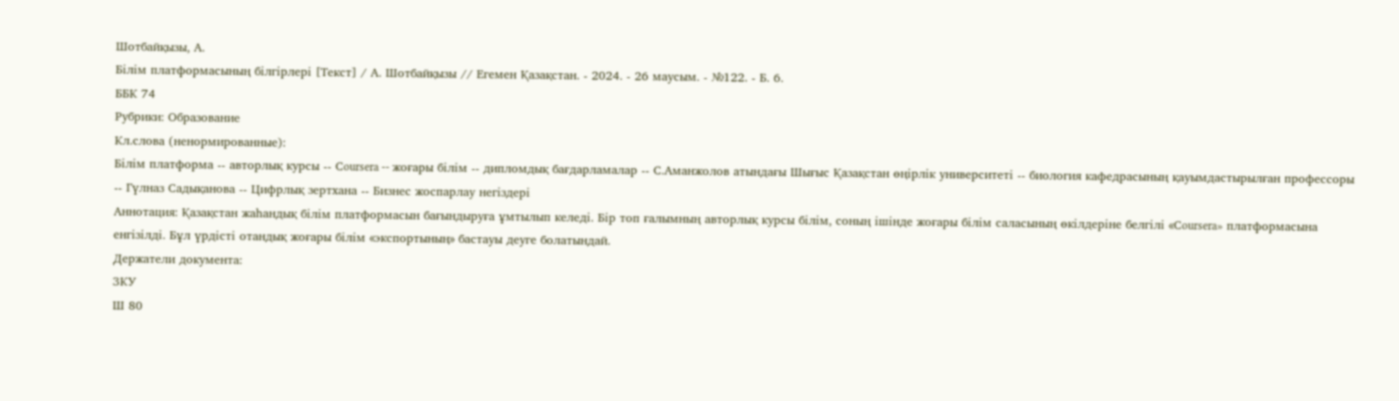Шотбайқызы, А.
Білім платформасының білгірлері [Текст] / А. Шотбайқызы // Егемен Қазақстан. - 2024. - 26 маусым. - №122. - Б. 6.
ББК 74
Рубрики: Образование
Кл.слова (ненормированные):
Білім платформа -- авторлық курсы -- Сoursera -- жоғары білім -- дипломдық бағдарламалар -- С.Аманжолов атындағы Шығыс Қазақстан өңірлік университеті -- биология кафедрасының қауымдастырылған профессоры -- Гүлназ Садықанова -- Цифрлық зертхана -- Бизнес жоспарлау негіздері
Аннотация: Қазақстан жаһандық білім платформасын бағындыруға ұмтылып келеді. Бір топ ғалымның авторлық курсы білім, соның ішінде жоғары білім саласының өкілдеріне белгілі «Сoursera» платформасына енгізілді. Бұл үрдісті отандық жоғары білім «экспортының» бастауы деуге болатындай.
Держатели документа:
ЗКУ
Ш 80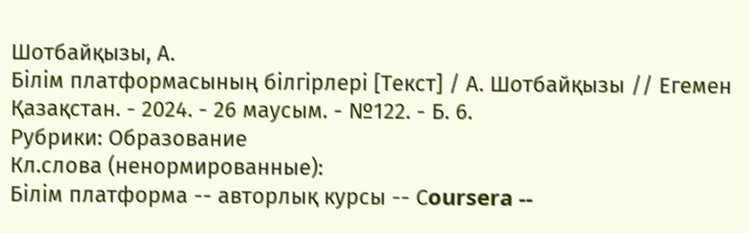Шотбайқызы, А.
Білім платформасының білгірлері [Текст] / А. Шотбайқызы // Егемен Қазақстан. - 2024. - 26 маусым. - №122. - Б. 6.
Рубрики: Образование
Кл.слова (ненормированные):
Білім платформа -- авторлық курсы -- Сoursera --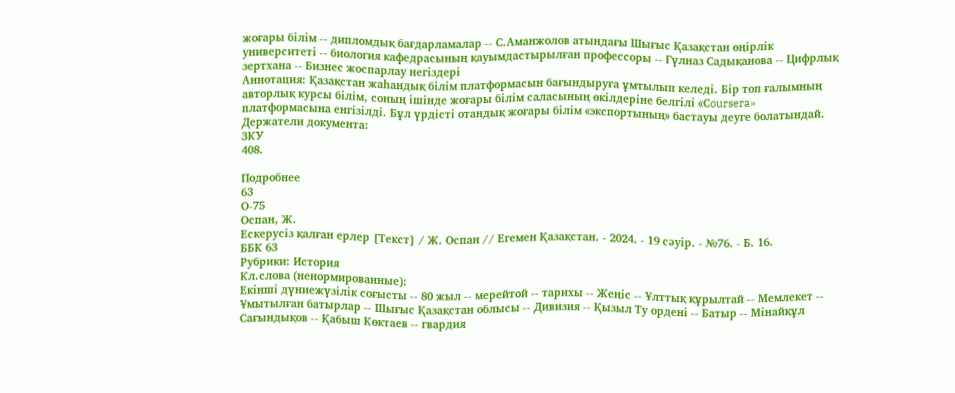жоғары білім -- дипломдық бағдарламалар -- С.Аманжолов атындағы Шығыс Қазақстан өңірлік университеті -- биология кафедрасының қауымдастырылған профессоры -- Гүлназ Садықанова -- Цифрлық зертхана -- Бизнес жоспарлау негіздері
Аннотация: Қазақстан жаһандық білім платформасын бағындыруға ұмтылып келеді. Бір топ ғалымның авторлық курсы білім, соның ішінде жоғары білім саласының өкілдеріне белгілі «Сoursera» платформасына енгізілді. Бұл үрдісті отандық жоғары білім «экспортының» бастауы деуге болатындай.
Держатели документа:
ЗКУ
408.

Подробнее
63
О-75
Оспан, Ж.
Ескерусіз қалған ерлер [Текст] / Ж. Оспан // Егемен Қазақстан. - 2024. - 19 сәуір. - №76. - Б. 16.
ББК 63
Рубрики: История
Кл.слова (ненормированные):
Екінші дүниежүзілік соғысты -- 80 жыл -- мерейтой -- тарихы -- Жеңіс -- Ұлттық құрылтай -- Мемлекет -- Ұмытылған батырлар -- Шығыс Қазақстан облысы -- Дивизия -- Қызыл Ту ордені -- Батыр -- Мінайқұл Сағындықов -- Қабыш Көктаев -- гвардия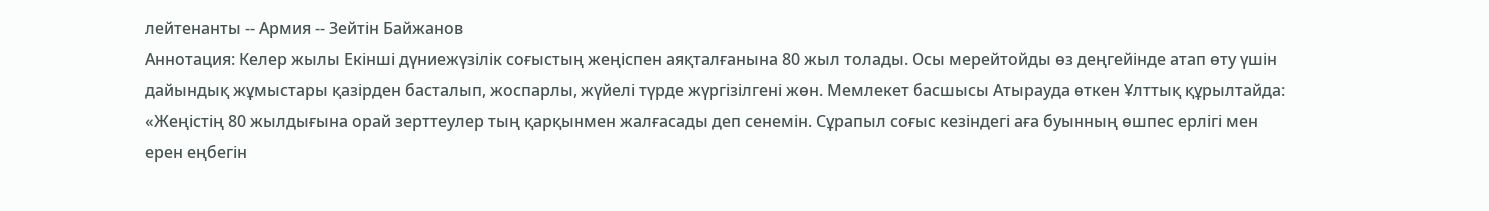лейтенанты -- Армия -- Зейтін Байжанов
Аннотация: Келер жылы Екінші дүниежүзілік соғыстың жеңіспен аяқталғанына 80 жыл толады. Осы мерейтойды өз деңгейінде атап өту үшін дайындық жұмыстары қазірден басталып, жоспарлы, жүйелі түрде жүргізілгені жөн. Мемлекет басшысы Атырауда өткен Ұлттық құрылтайда: «Жеңістің 80 жылдығына орай зерттеулер тың қарқынмен жалғасады деп сенемін. Сұрапыл соғыс кезіндегі аға буынның өшпес ерлігі мен ерен еңбегін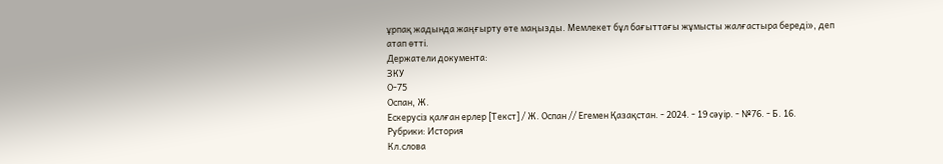ұрпақ жадында жаңғырту өте маңызды. Мемлекет бұл бағыттағы жұмысты жалғастыра береді», деп атап өтті.
Держатели документа:
ЗКУ
О-75
Оспан, Ж.
Ескерусіз қалған ерлер [Текст] / Ж. Оспан // Егемен Қазақстан. - 2024. - 19 сәуір. - №76. - Б. 16.
Рубрики: История
Кл.слова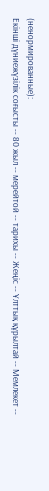(ненормированные):
Екінші дүниежүзілік соғысты -- 80 жыл -- мерейтой -- тарихы -- Жеңіс -- Ұлттық құрылтай -- Мемлекет --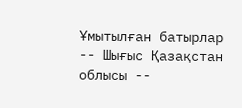Ұмытылған батырлар -- Шығыс Қазақстан облысы --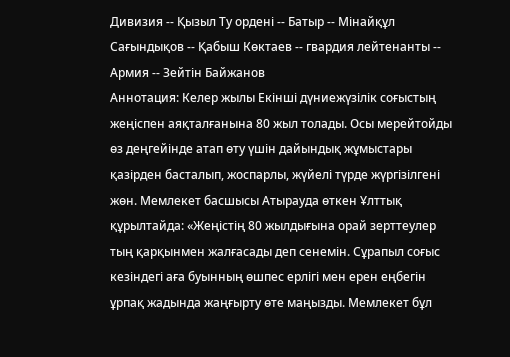Дивизия -- Қызыл Ту ордені -- Батыр -- Мінайқұл Сағындықов -- Қабыш Көктаев -- гвардия лейтенанты -- Армия -- Зейтін Байжанов
Аннотация: Келер жылы Екінші дүниежүзілік соғыстың жеңіспен аяқталғанына 80 жыл толады. Осы мерейтойды өз деңгейінде атап өту үшін дайындық жұмыстары қазірден басталып, жоспарлы, жүйелі түрде жүргізілгені жөн. Мемлекет басшысы Атырауда өткен Ұлттық құрылтайда: «Жеңістің 80 жылдығына орай зерттеулер тың қарқынмен жалғасады деп сенемін. Сұрапыл соғыс кезіндегі аға буынның өшпес ерлігі мен ерен еңбегін ұрпақ жадында жаңғырту өте маңызды. Мемлекет бұл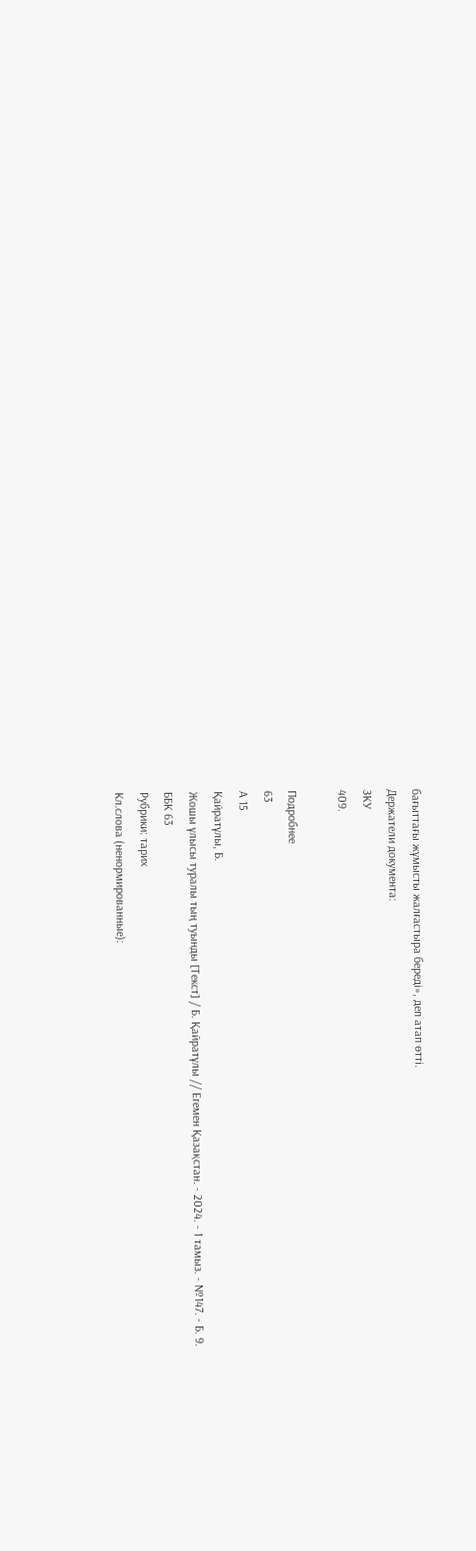бағыттағы жұмысты жалғастыра береді», деп атап өтті.
Держатели документа:
ЗКУ
409.

Подробнее
63
А 15
Қайратұлы, Б.
Жошы ұлысы туралы тың туынды [Текст] / Б. Қайратұлы // Егемен Қазақстан. - 2024. - 1 тамыз. - №147. - Б. 9.
ББК 63
Рубрики: тарих
Кл.слова (ненормированные):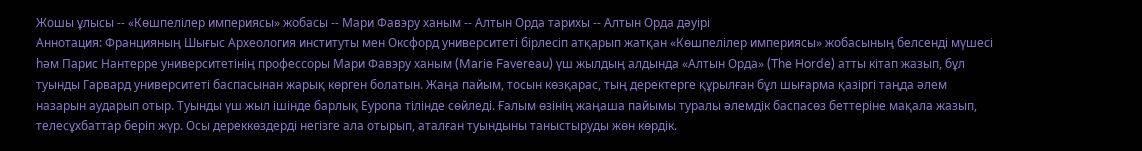Жошы ұлысы -- «Көшпелілер империясы» жобасы -- Мари Фавэру ханым -- Алтын Орда тарихы -- Алтын Орда дәуірі
Аннотация: Францияның Шығыс Археология институты мен Оксфорд университеті бірлесіп атқарып жатқан «Көшпелілер империясы» жобасының белсенді мүшесі һәм Парис Нантерре университетінің профессоры Мари Фавэру ханым (Marie Favereau) үш жылдың алдында «Алтын Орда» (The Horde) атты кітап жазып, бұл туынды Гарвард университеті баспасынан жарық көрген болатын. Жаңа пайым, тосын көзқарас, тың деректерге құрылған бұл шығарма қазіргі таңда әлем назарын аударып отыр. Туынды үш жыл ішінде барлық Еуропа тілінде сөйледі. Ғалым өзінің жаңаша пайымы туралы әлемдік баспасөз беттеріне мақала жазып, телесұхбаттар беріп жүр. Осы дереккөздерді негізге ала отырып, аталған туындыны таныстыруды жөн көрдік.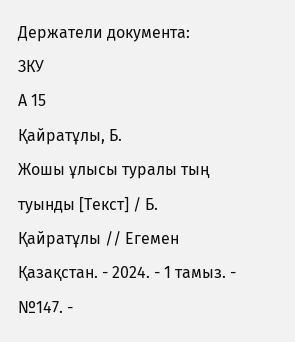Держатели документа:
ЗКУ
А 15
Қайратұлы, Б.
Жошы ұлысы туралы тың туынды [Текст] / Б. Қайратұлы // Егемен Қазақстан. - 2024. - 1 тамыз. - №147. -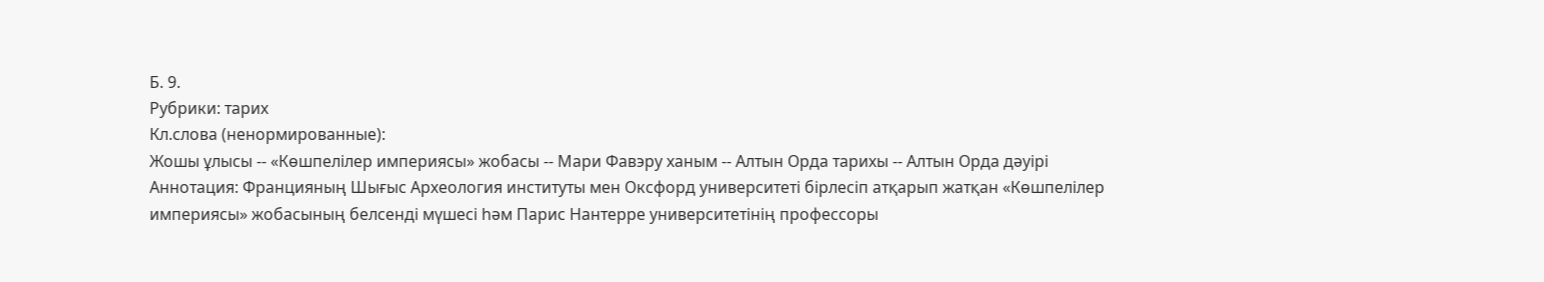Б. 9.
Рубрики: тарих
Кл.слова (ненормированные):
Жошы ұлысы -- «Көшпелілер империясы» жобасы -- Мари Фавэру ханым -- Алтын Орда тарихы -- Алтын Орда дәуірі
Аннотация: Францияның Шығыс Археология институты мен Оксфорд университеті бірлесіп атқарып жатқан «Көшпелілер империясы» жобасының белсенді мүшесі һәм Парис Нантерре университетінің профессоры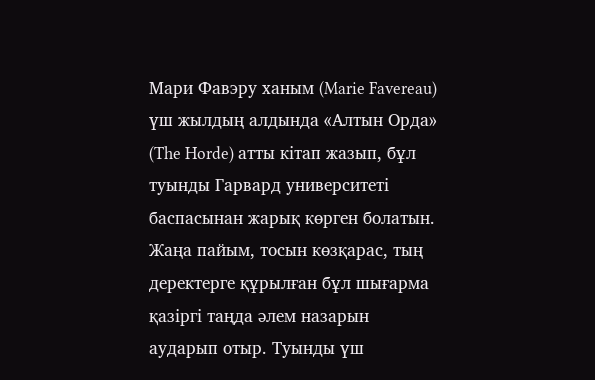Мари Фавэру ханым (Marie Favereau) үш жылдың алдында «Алтын Орда» (The Horde) атты кітап жазып, бұл туынды Гарвард университеті баспасынан жарық көрген болатын. Жаңа пайым, тосын көзқарас, тың деректерге құрылған бұл шығарма қазіргі таңда әлем назарын аударып отыр. Туынды үш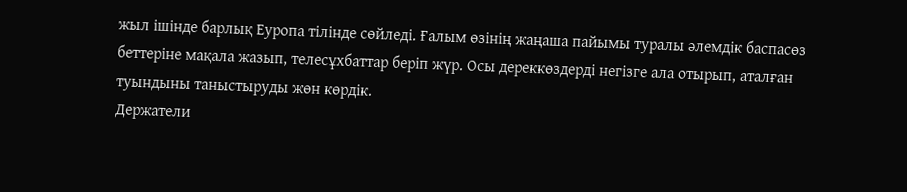жыл ішінде барлық Еуропа тілінде сөйледі. Ғалым өзінің жаңаша пайымы туралы әлемдік баспасөз беттеріне мақала жазып, телесұхбаттар беріп жүр. Осы дереккөздерді негізге ала отырып, аталған туындыны таныстыруды жөн көрдік.
Держатели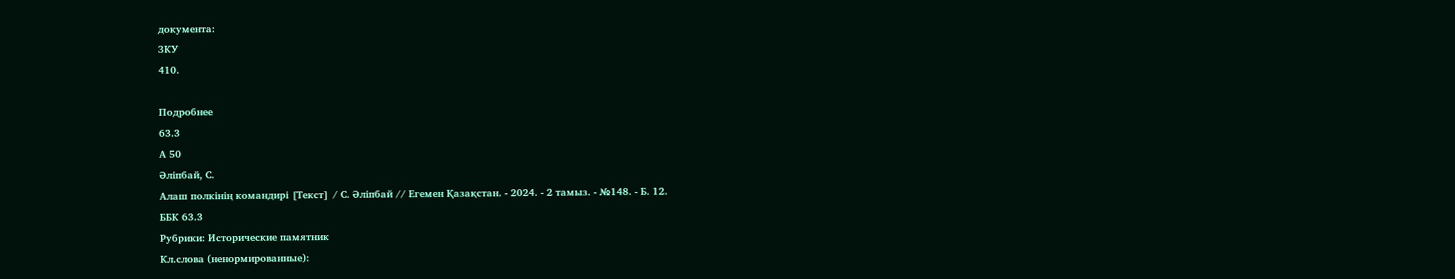документа:
ЗКУ
410.

Подробнее
63.3
А 50
Әліпбай, С.
Алаш полкінің командирі [Текст] / С. Әліпбай // Егемен Қазақстан. - 2024. - 2 тамыз. - №148. - Б. 12.
ББК 63.3
Рубрики: Исторические памятник
Кл.слова (ненормированные):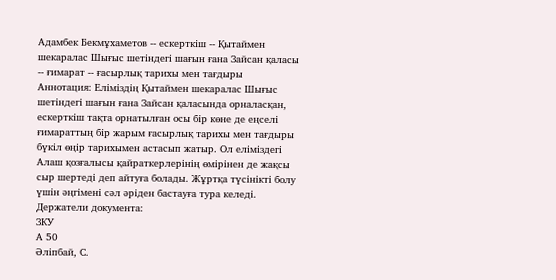Адамбек Бекмұхаметов -- ескерткіш -- Қытаймен шекаралас Шығыс шетіндегі шағын ғана Зайсан қаласы -- ғимарат -- ғасырлық тарихы мен тағдыры
Аннотация: Еліміздің Қытаймен шекаралас Шығыс шетіндегі шағын ғана Зайсан қаласында орналасқан, ескерткіш тақта орнатылған осы бір көне де еңселі ғимараттың бір жарым ғасырлық тарихы мен тағдыры бүкіл өңір тарихымен астасып жатыр. Ол еліміздегі Алаш қозғалысы қайраткерлерінің өмірінен де жақсы сыр шертеді деп айтуға болады. Жұртқа түсінікті болу үшін әңгімені сәл әріден бастауға тура келеді.
Держатели документа:
ЗКУ
А 50
Әліпбай, С.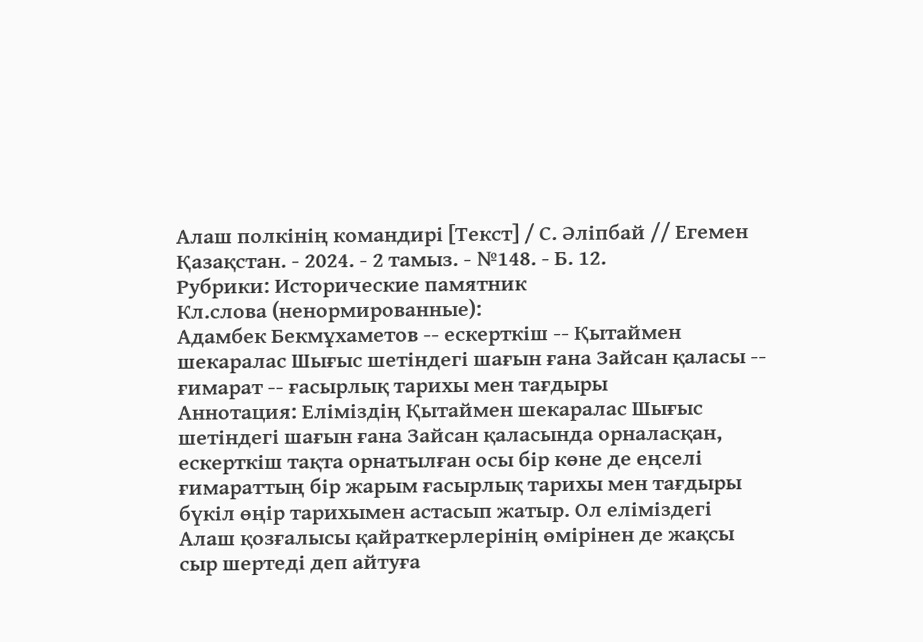Алаш полкінің командирі [Текст] / С. Әліпбай // Егемен Қазақстан. - 2024. - 2 тамыз. - №148. - Б. 12.
Рубрики: Исторические памятник
Кл.слова (ненормированные):
Адамбек Бекмұхаметов -- ескерткіш -- Қытаймен шекаралас Шығыс шетіндегі шағын ғана Зайсан қаласы -- ғимарат -- ғасырлық тарихы мен тағдыры
Аннотация: Еліміздің Қытаймен шекаралас Шығыс шетіндегі шағын ғана Зайсан қаласында орналасқан, ескерткіш тақта орнатылған осы бір көне де еңселі ғимараттың бір жарым ғасырлық тарихы мен тағдыры бүкіл өңір тарихымен астасып жатыр. Ол еліміздегі Алаш қозғалысы қайраткерлерінің өмірінен де жақсы сыр шертеді деп айтуға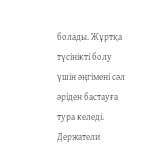болады. Жұртқа түсінікті болу үшін әңгімені сәл әріден бастауға тура келеді.
Держатели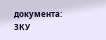документа:
ЗКУ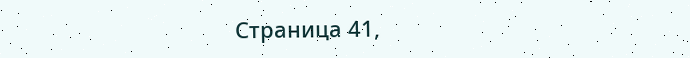Страница 41,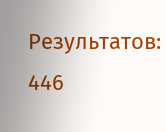Результатов: 446